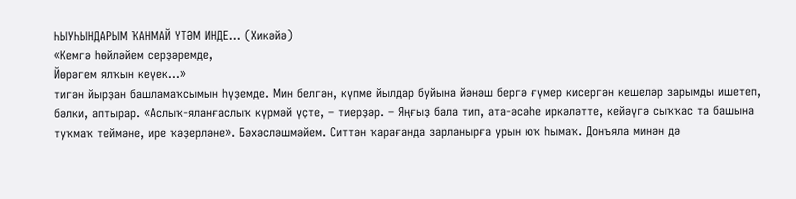ҺЫУҺЫНДАРЫМ ҠАНМАЙ ҮТӘМ ИНДЕ... (Хикәйә)
«Кемгә һөйләйем серҙәремде,
Йөрәгем ялҡын кеүек...»
тигән йырҙан башламаҡсымын һүҙемде. Мин белгән, күпме йылдар буйына йәнәш бергә ғүмер кисергән кешеләр зарымды ишетеп, бәлки, аптырар. «Аслыҡ-яланғаслыҡ күрмәй үҫте, – тиерҙәр. – Яңғыҙ бала тип, ата-әсәһе иркәләтте, кейәүгә сыҡҡас та башына туҡмаҡ теймәне, ире ҡәҙерләне». Бәхәсләшмәйем. Ситтән ҡарағанда зарланырға урын юҡ һымаҡ. Донъяла минән дә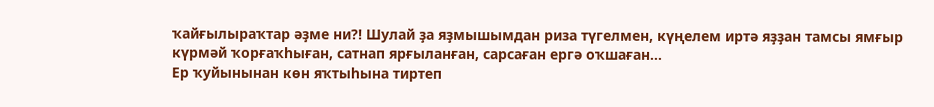ҡайғылыраҡтар әҙме ни?! Шулай ҙа яҙмышымдан риза түгелмен, күңелем иртә яҙҙан тамсы ямғыр күрмәй ҡорғаҡһыған, сатнап ярғыланған, сарсаған ергә оҡшаған...
Ер ҡуйынынан көн яҡтыһына тиртеп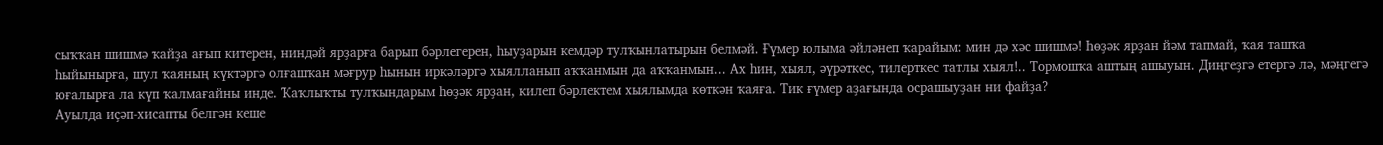сыҡҡан шишмә ҡайҙа ағып китерен, ниндәй ярҙарға барып бәрлегерен, һыуҙарын кемдәр тулҡынлатырын белмәй. Ғүмер юлыма әйләнеп ҡарайым: мин дә хәс шишмә! Һөҙәк ярҙан йәм тапмай, ҡая ташҡа һыйынырға, шул ҡаяның күктәргә олғашҡан мәғрур һынын иркәләргә хыялланып аҡҡанмын да аҡҡанмын... Ах һин, хыял, әүрәткес, тилерткес татлы хыял!.. Тормошҡа аштың ашыуын. Диңгеҙгә етергә лә, мәңгегә юғалырға ла күп ҡалмағайны инде. Ҡаҡлыҡты тулҡындарым һөҙәк ярҙан, килеп бәрлектем хыялымда көткән ҡаяға. Тик ғүмер аҙағында осрашыуҙан ни файҙа?
Ауылда иҫәп-хисапты белгән кеше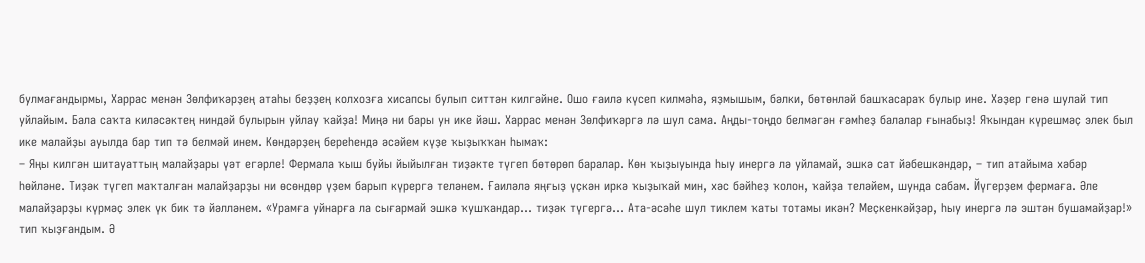булмағандырмы, Харрас менән Зөлфиҡәрҙең атаһы беҙҙең колхозға хисапсы булып ситтән килгәйне. Ошо ғаилә күсеп килмәһә, яҙмышым, бәлки, бөтөнләй башҡасараҡ булыр ине. Хәҙер генә шулай тип уйлайым. Бала саҡта киләсәктең ниндәй булырын уйлау ҡайҙа! Миңә ни бары ун ике йәш. Харрас менән Зөлфиҡәргә лә шул сама. Аңды-тоңдо белмәгән ғәмһеҙ балалар ғынабыҙ! Яҡындан күрешмәҫ элек был ике малайҙы ауылда бар тип тә белмәй инем. Көндәрҙең береһендә әсәйем күҙе ҡыҙыҡҡан һымаҡ:
– Яңы килгән шитауаттың малайҙары үәт егәрле! Фермала ҡыш буйы йыйылған тиҙәкте түгеп бөтөрөп баралар. Көн ҡыҙыуында һыу инергә лә уйламай, эшкә сат йәбешкәндәр, – тип атайыма хәбәр һөйләне. Тиҙәк түгеп маҡталған малайҙарҙы ни өсөндөр үҙем барып күрергә теләнем. Ғаиләлә яңғыҙ үҫкән иркә ҡыҙыҡай мин, хәс бәйһеҙ ҡолон, ҡайҙа теләйем, шунда сабам. Йүгерҙем фермаға. Әле малайҙарҙы күрмәҫ элек үк бик тә йәлләнем. «Урамға уйнарға ла сығармай эшкә ҡушҡандар... тиҙәк түгергә... Ата-әсәһе шул тиклем ҡаты тотамы икән? Меҫкенкәйҙәр, һыу инергә лә эштән бушамайҙар!» тип ҡыҙғандым. Ә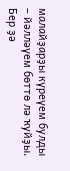малайҙарҙы күреүем булды – йәлләүем бөттө лә ҡуйҙы. Бер ҙә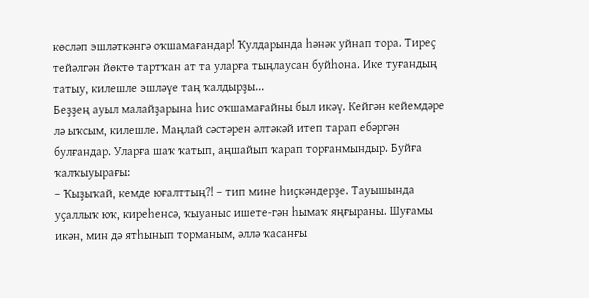көсләп эшләткәнгә оҡшамағандар! Ҡулдарында һәнәк уйнап тора. Тиреҫ тейәлгән йөктө тартҡан ат та уларға тыңлаусан буйһона. Ике туғандың татыу, килешле эшләүе таң ҡалдырҙы...
Беҙҙең ауыл малайҙарына һис оҡшамағайны был икәү. Кейгән кейемдәре лә ыҡсым, килешле. Маңлай сәстәрен әлтәкәй итеп тарап ебәргән булғандар. Уларға шаҡ ҡатып, аңшайып ҡарап торғанмындыр. Буйға ҡалҡыуырағы:
– Ҡыҙыҡай, кемде юғалттың?! – тип мине һиҫкәндерҙе. Тауышында уҫаллыҡ юҡ, киреһенсә, ҡыуаныс ишете-гән һымаҡ яңғыраны. Шуғамы икән, мин дә ятһынып торманым, әллә ҡасанғы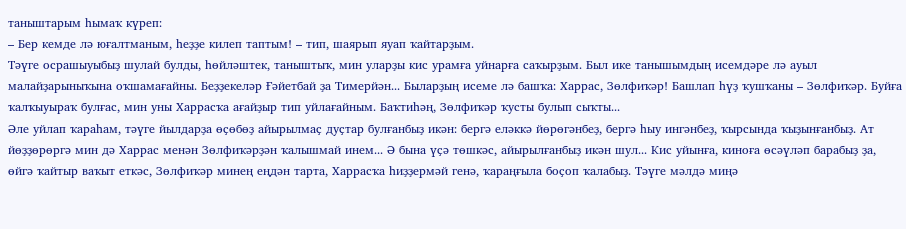таныштарым һымаҡ күреп:
– Бер кемде лә юғалтманым, һеҙҙе килеп таптым! – тип, шаярып яуап ҡайтарҙым.
Тәүге осрашыуыбыҙ шулай булды, һөйләштек, таныштыҡ, мин уларҙы кис урамға уйнарға саҡырҙым. Был ике танышымдың исемдәре лә ауыл малайҙарыныҡына оҡшамағайны. Беҙҙекеләр Ғәйетбай ҙа Тимерйән... Быларҙың исеме лә башҡа: Харрас, Зөлфиҡәр! Башлап һүҙ ҡушҡаны – Зөлфиҡәр. Буйға ҡалҡыуыраҡ булғас, мин уны Харрасҡа ағайҙыр тип уйлағайным. Баҡтиһәң, Зөлфиҡәр ҡусты булып сыҡты...
Әле уйлап ҡараһам, тәүге йылдарҙа өҫөбөҙ айырылмаҫ дуҫтар булғанбыҙ икән: бергә еләккә йөрөгәнбеҙ, бергә һыу ингәнбеҙ, ҡырсында ҡыҙынғанбыҙ. Ат йөҙҙөрөргә мин дә Харрас менән Зөлфиҡәрҙән ҡалышмай инем... Ә бына үҫә төшкәс, айырылғанбыҙ икән шул... Кис уйынға, киноға өсәүләп барабыҙ ҙа, өйгә ҡайтыр ваҡыт еткәс, Зөлфиҡәр минең еңдән тарта, Харрасҡа һиҙҙермәй генә, ҡараңғыла боҫоп ҡалабыҙ. Тәүге мәлдә миңә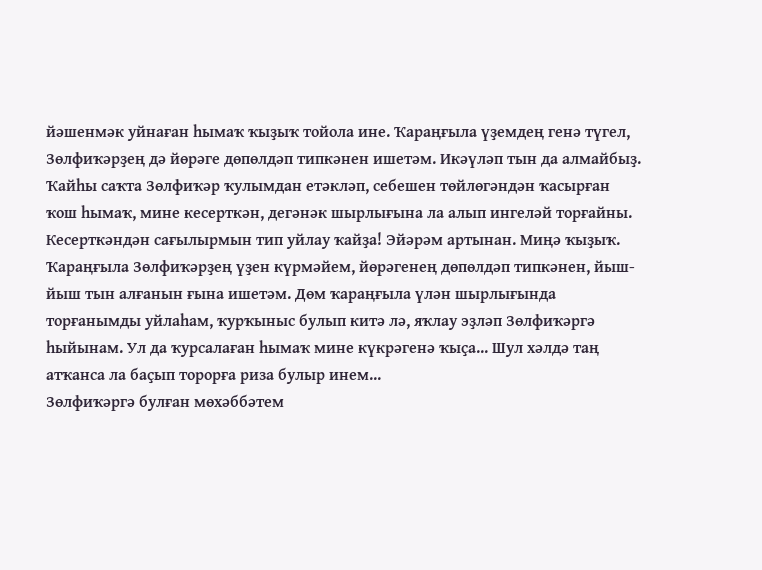йәшенмәк уйнаған һымаҡ ҡыҙыҡ тойола ине. Ҡараңғыла үҙемдең генә түгел, Зөлфиҡәрҙең дә йөрәге дөпөлдәп типкәнен ишетәм. Икәүләп тын да алмайбыҙ. Ҡайһы саҡта Зөлфиҡәр ҡулымдан етәкләп, себешен төйлөгәндән ҡасырған ҡош һымаҡ, мине кесерткән, дегәнәк шырлығына ла алып ингеләй торғайны. Кесерткәндән сағылырмын тип уйлау ҡайҙа! Эйәрәм артынан. Миңә ҡыҙыҡ. Ҡараңғыла Зөлфиҡәрҙең үҙен күрмәйем, йөрәгенең дөпөлдәп типкәнен, йыш-йыш тын алғанын ғына ишетәм. Дөм ҡараңғыла үлән шырлығында торғанымды уйлаһам, ҡурҡыныс булып китә лә, яҡлау эҙләп Зөлфиҡәргә һыйынам. Ул да ҡурсалаған һымаҡ мине күкрәгенә ҡыҫа... Шул хәлдә таң атҡанса ла баҫып торорға риза булыр инем...
Зөлфиҡәргә булған мөхәббәтем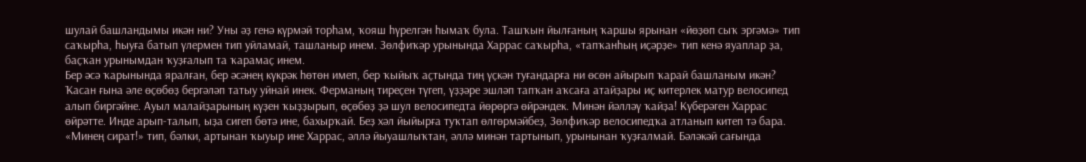шулай башландымы икән ни? Уны әҙ генә күрмәй торһам, ҡояш һүрелгән һымаҡ була. Ташҡын йылғаның ҡаршы ярынан «йөҙөп сыҡ эргәмә» тип саҡырһа, һыуға батып үлермен тип уйламай, ташланыр инем. Зөлфиҡәр урынында Харрас саҡырһа, «тапҡанһың иҫәрҙе» тип кенә яуаплар ҙа, баҫҡан урынымдан ҡуҙғалып та ҡарамаҫ инем.
Бер әсә ҡарынында яралған, бер әсәнең күкрәк һөтөн имеп, бер ҡыйыҡ аҫтында тиң үҫкән туғандарға ни өсөн айырып ҡарай башланым икән? Ҡасан ғына әле өҫөбөҙ бергәләп татыу уйнай инек. Ферманың тиреҫен түгеп, үҙҙәре эшләп тапҡан аҡсаға атайҙары иҫ китерлек матур велосипед алып биргәйне. Ауыл малайҙарының күҙен ҡыҙҙырып, өҫөбөҙ ҙә шул велосипедта йөрөргә өйрәндек. Минән йәлләү ҡайҙа! Күберәген Харрас өйрәтте. Инде арып-талып, ыҙа сигеп бөтә ине, бахырҡай. Беҙ хәл йыйырға туҡтап өлгөрмәйбеҙ, Зөлфиҡәр велосипедҡа атланып китеп тә бара. «Минең сират!» тип, бәлки, артынан ҡыуыр ине Харрас, әллә йыуашлыҡтан, әллә минән тартынып, урынынан ҡуҙғалмай. Бәләкәй сағында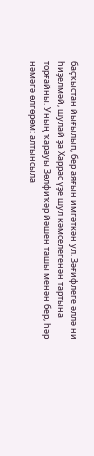баҫҡыстан йығылып, бер аяғын имгәткән ул. Зәғифлеге әллә ни һиҙелмәй, шулай ҙа Харрас үҙе шул кәмселегенән тартына торғайны. Уның ҡарауы Зөлфиҡәр йәшен ташы менән бер, һәр нәмәгә өлгөрөм: алтынсыла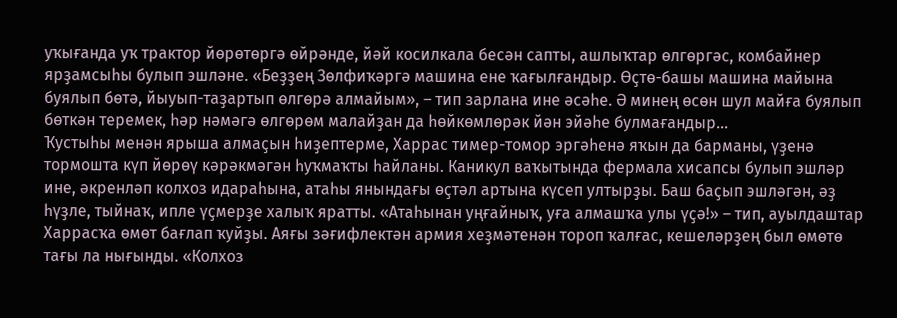уҡығанда уҡ трактор йөрөтөргә өйрәнде, йәй косилкала бесән сапты, ашлыҡтар өлгөргәс, комбайнер ярҙамсыһы булып эшләне. «Беҙҙең Зөлфиҡәргә машина ене ҡағылғандыр. Өҫтө-башы машина майына буялып бөтә, йыуып-таҙартып өлгөрә алмайым», – тип зарлана ине әсәһе. Ә минең өсөн шул майға буялып бөткән теремек, һәр нәмәгә өлгөрөм малайҙан да һөйкөмлөрәк йән эйәһе булмағандыр...
Ҡустыһы менән ярыша алмаҫын һиҙептерме, Харрас тимер-томор эргәһенә яҡын да барманы, үҙенә тормошта күп йөрөү кәрәкмәгән һуҡмаҡты һайланы. Каникул ваҡытында фермала хисапсы булып эшләр ине, әкренләп колхоз идараһына, атаһы янындағы өҫтәл артына күсеп ултырҙы. Баш баҫып эшләгән, әҙ һүҙле, тыйнаҡ, ипле үҫмерҙе халыҡ яратты. «Атаһынан уңғайныҡ, уға алмашҡа улы үҫә!» – тип, ауылдаштар Харрасҡа өмөт бағлап ҡуйҙы. Аяғы зәғифлектән армия хеҙмәтенән тороп ҡалғас, кешеләрҙең был өмөтө тағы ла нығынды. «Колхоз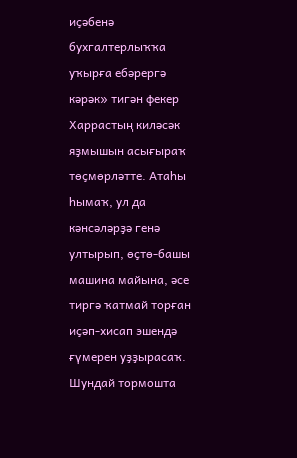иҫәбенә бухгалтерлыҡҡа уҡырға ебәрергә кәрәк» тигән фекер Харрастың киләсәк яҙмышын асығыраҡ төҫмөрләтте. Атаһы һымаҡ, ул да кәнсәләрҙә генә ултырып, өҫтө-башы машина майына, әсе тиргә ҡатмай торған иҫәп-хисап эшендә ғүмерен уҙҙырасаҡ. Шундай тормошта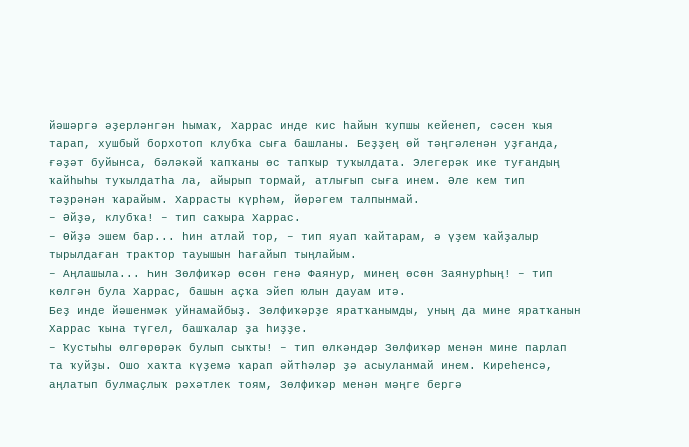йәшәргә әҙерләнгән һымаҡ, Харрас инде кис һайын ҡупшы кейенеп, сәсен ҡыя тарап, хушбый борхотоп клубҡа сыға башланы. Беҙҙең өй тәңгәленән уҙғанда, ғәҙәт буйынса, бәләкәй ҡапҡаны өс тапҡыр туҡылдата. Элегерәк ике туғандың ҡайһыһы туҡылдатһа ла, айырып тормай, атлығып сыға инем. Әле кем тип тәҙрәнән ҡарайым. Харрасты күрһәм, йөрәгем талпынмай.
– Әйҙә, клубҡа! – тип саҡыра Харрас.
– Өйҙә эшем бар... һин атлай тор, – тип яуап ҡайтарам, ә үҙем ҡайҙалыр тырылдаған трактор тауышын һағайып тыңлайым.
– Аңлашыла... Һин Зөлфиҡәр өсөн генә Фаянур, минең өсөн Заянурһың! – тип көлгән була Харрас, башын аҫҡа эйеп юлын дауам итә.
Беҙ инде йәшенмәк уйнамайбыҙ. Зөлфиҡәрҙе яратҡанымды, уның да мине яратҡанын Харрас ҡына түгел, башҡалар ҙа һиҙҙе.
– Ҡустыһы өлгөрөрәк булып сыҡты! – тип өлкәндәр Зөлфиҡәр менән мине парлап та ҡуйҙы. Ошо хаҡта күҙемә ҡарап әйтһәләр ҙә асыуланмай инем. Киреһенсә, аңлатып булмаҫлыҡ рәхәтлек тоям, Зөлфиҡәр менән мәңге бергә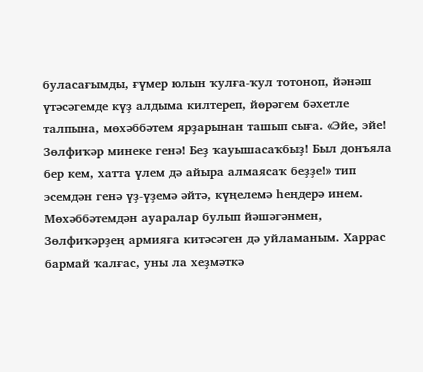буласағымды, ғүмер юлын ҡулға-ҡул тотоноп, йәнәш үтәсәгемде күҙ алдыма килтереп, йөрәгем бәхетле талпына, мөхәббәтем ярҙарынан ташып сыға. «Эйе, эйе! Зөлфиҡәр минеке генә! Беҙ ҡауышасаҡбыҙ! Был донъяла бер кем, хатта үлем дә айыра алмаясаҡ беҙҙе!» тип эсемдән генә үҙ-үҙемә әйтә, күңелемә һеңдерә инем. Мөхәббәтемдән ауаралар булып йәшәгәнмен, Зөлфиҡәрҙең армияға китәсәген дә уйламаным. Харрас бармай ҡалғас, уны ла хеҙмәткә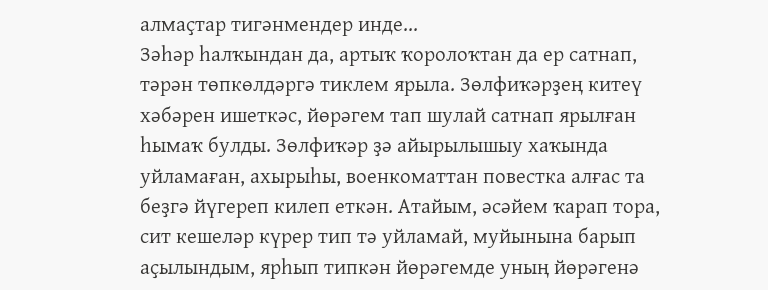алмаҫтар тигәнмендер инде...
Зәһәр һалҡындан да, артыҡ ҡоролоҡтан да ер сатнап, тәрән төпкөлдәргә тиклем ярыла. Зөлфиҡәрҙең китеү хәбәрен ишеткәс, йөрәгем тап шулай сатнап ярылған һымаҡ булды. Зөлфиҡәр ҙә айырылышыу хаҡында уйламаған, ахырыһы, военкоматтан повестка алғас та беҙгә йүгереп килеп еткән. Атайым, әсәйем ҡарап тора, сит кешеләр күрер тип тә уйламай, муйынына барып аҫылындым, ярһып типкән йөрәгемде уның йөрәгенә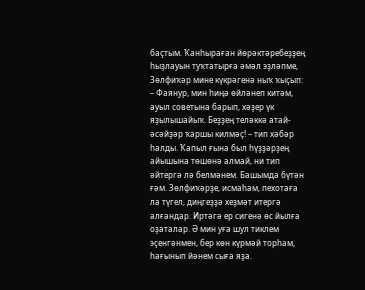баҫтым. Ҡанһыраған йөрәктәребеҙҙең һыҙлауын туҡтатырға әмәл эҙләпме, Зөлфиҡәр мине күкрәгенә ныҡ ҡыҫып:
– Фаянур, мин һиңә өйләнеп китәм, ауыл советына барып, хәҙер үк яҙылышайыҡ. Беҙҙең теләккә атай-әсәйҙәр ҡаршы килмәҫ! – тип хәбәр һалды. Ҡапыл ғына был һүҙҙәрҙең айышына төшөнә алмай, ни тип әйтергә лә белмәнем. Башымда бүтән ғәм. Зөлфиҡәрҙе, исмаһам, пехотаға ла түгел, диңгеҙҙә хеҙмәт итергә алғандар. Иртәгә ер сигенә өс йылға оҙаталар. Ә мин уға шул тиклем эҫенгәнмен, бер көн күрмәй торһам, һағынып йәнем сыға яҙа.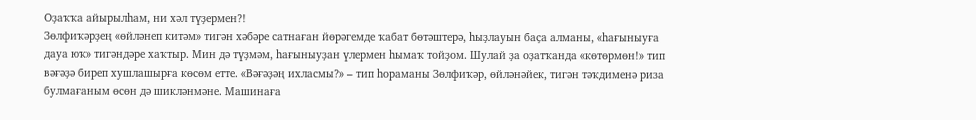Оҙаҡҡа айырылһам, ни хәл түҙермен?!
Зөлфиҡәрҙең «өйләнеп китәм» тигән хәбәре сатнаған йөрәгемде ҡабат бөтәштерә, һыҙлауын баҫа алманы, «һағыныуға дауа юҡ» тигәндәре хаҡтыр. Мин дә түҙмәм, һағыныуҙан үлермен һымаҡ тойҙом. Шулай ҙа оҙатҡанда «көтөрмөн!» тип вәғәҙә биреп хушлашырға көсөм етте. «Вәғәҙәң ихласмы?» – тип һораманы Зөлфиҡәр, өйләнәйек, тигән тәҡдименә риза булмағаным өсөн дә шикләнмәне. Машинаға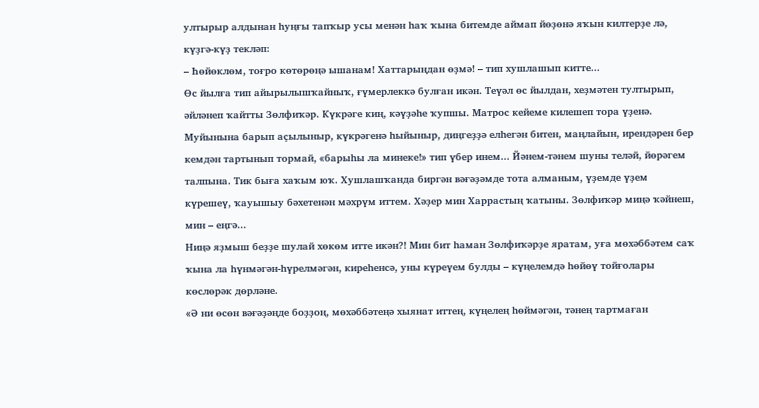ултырыр алдынан һуңғы тапҡыр усы менән һаҡ ҡына битемде аймап йөҙөнә яҡын килтерҙе лә, күҙгә-күҙ текләп:
– Һөйөклөм, тоғро көтөрөңә ышанам! Хаттарыңдан өҙмә! – тип хушлашып китте...
Өс йылға тип айырылышҡайныҡ, ғүмерлеккә булған икән. Теүәл өс йылдан, хеҙмәтен тултырып, әйләнеп ҡайтты Зөлфиҡәр. Күкрәге киң, кәүҙәһе ҡупшы. Матрос кейеме килешеп тора үҙенә. Муйынына барып аҫылыныр, күкрәгенә һыйыныр, диңгеҙҙә елһегән битен, маңлайын, ирендәрен бер кемдән тартынып тормай, «барыһы ла минеке!» тип үбер инем... Йәнем-тәнем шуны теләй, йөрәгем талпына. Тик быға хаҡым юҡ. Хушлашҡанда биргән вәғәҙәмде тота алманым, үҙемде үҙем күрешеү, ҡауышыу бәхетенән мәхрүм иттем. Хәҙер мин Харрастың ҡатыны. Зөлфиҡәр миңә ҡәйнеш, мин – еңгә...
Ниңә яҙмыш беҙҙе шулай хөкөм итте икән?! Мин бит һаман Зөлфиҡәрҙе яратам, уға мөхәббәтем саҡ ҡына ла һүнмәгән-һүрелмәгән, киреһенсә, уны күреүем булды – күңелемдә һөйөү тойғолары көслөрәк дөрләне.
«Ә ни өсөн вәғәҙәңде боҙҙоң, мөхәббәтеңә хыянат иттең, күңелең һөймәгән, тәнең тартмаған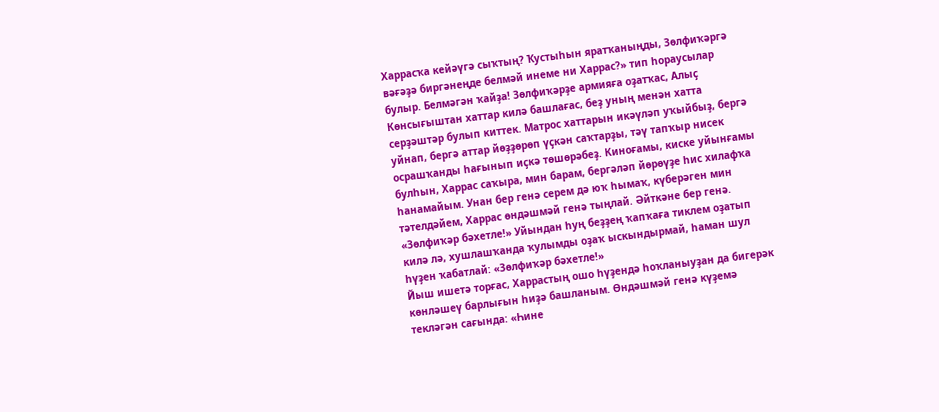Харрасҡа кейәүгә сыҡтың? Ҡустыһын яратҡаныңды, Зөлфиҡәргә вәғәҙә биргәнеңде белмәй инеме ни Харрас?» тип һораусылар булыр. Белмәгән ҡайҙа! Зөлфиҡәрҙе армияға оҙатҡас, Алыҫ Көнсығыштан хаттар килә башлағас, беҙ уның менән хатта серҙәштәр булып киттек. Матрос хаттарын икәүләп уҡыйбыҙ, бергә уйнап, бергә аттар йөҙҙөрөп үҫкән саҡтарҙы, тәү тапҡыр нисек осрашҡанды һағынып иҫкә төшөрәбеҙ. Киноғамы, киске уйынғамы булһын, Харрас саҡыра, мин барам, бергәләп йөрөүҙе һис хилафҡа һанамайым. Унан бер генә серем дә юҡ һымаҡ, күберәген мин тәтелдәйем, Харрас өндәшмәй генә тыңлай. Әйткәне бер генә. «Зөлфиҡәр бәхетле!» Уйындан һуң беҙҙең ҡапҡаға тиклем оҙатып килә лә, хушлашҡанда ҡулымды оҙаҡ ыскындырмай, һаман шул һүҙен ҡабатлай: «Зөлфиҡәр бәхетле!»
Йыш ишетә торғас, Харрастың ошо һүҙендә һоҡланыуҙан да бигерәк көнләшеү барлығын һиҙә башланым. Өндәшмәй генә күҙемә текләгән сағында: «Һине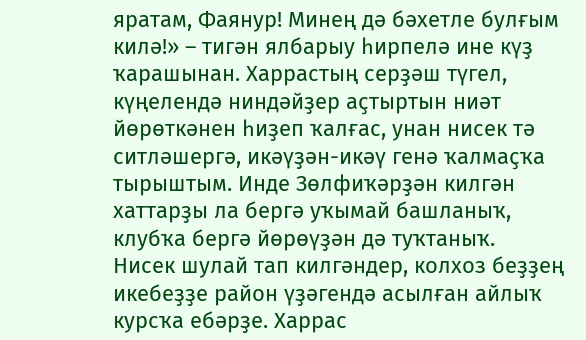яратам, Фаянур! Минең дә бәхетле булғым килә!» – тигән ялбарыу һирпелә ине күҙ ҡарашынан. Харрастың серҙәш түгел, күңелендә ниндәйҙер аҫтыртын ниәт йөрөткәнен һиҙеп ҡалғас, унан нисек тә ситләшергә, икәүҙән-икәү генә ҡалмаҫҡа тырыштым. Инде Зөлфиҡәрҙән килгән хаттарҙы ла бергә уҡымай башланыҡ, клубҡа бергә йөрөүҙән дә туҡтаныҡ.
Нисек шулай тап килгәндер, колхоз беҙҙең икебеҙҙе район үҙәгендә асылған айлыҡ курсҡа ебәрҙе. Харрас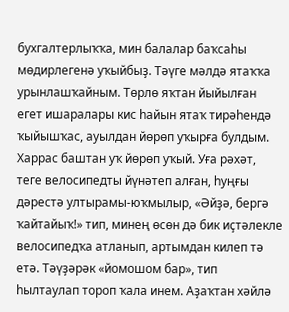бухгалтерлыҡҡа, мин балалар баҡсаһы мөдирлегенә уҡыйбыҙ. Тәүге мәлдә ятаҡҡа урынлашҡайным. Төрлө яҡтан йыйылған егет ишаралары кис һайын ятаҡ тирәһендә ҡыйышҡас, ауылдан йөрөп уҡырға булдым. Харрас баштан уҡ йөрөп уҡый. Уға рәхәт, теге велосипедты йүнәтеп алған, һуңғы дәрестә ултырамы-юҡмылыр, «Әйҙә, бергә ҡайтайыҡ!» тип, минең өсөн дә бик иҫтәлекле велосипедҡа атланып, артымдан килеп тә етә. Тәүҙәрәк «йомошом бар», тип һылтаулап тороп ҡала инем. Аҙаҡтан хәйлә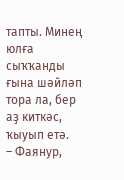тапты. Минең юлға сыҡҡанды ғына шәйләп тора ла, бер аҙ киткәс, ҡыуып етә.
– Фаянур,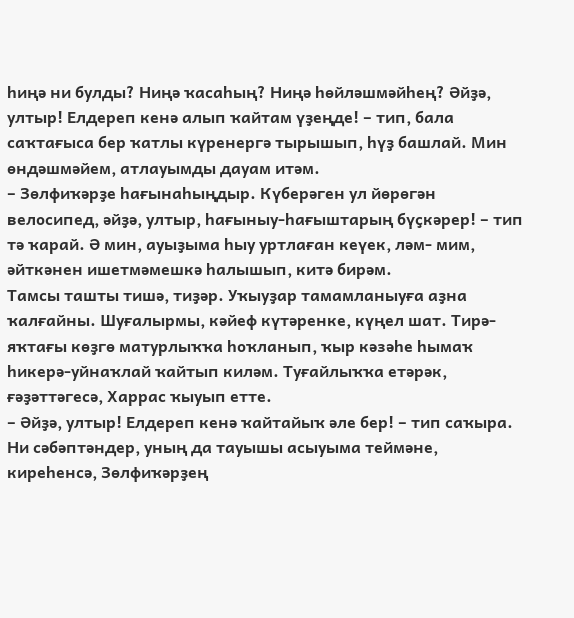һиңә ни булды? Ниңә ҡасаһың? Ниңә һөйләшмәйһең? Әйҙә, ултыр! Елдереп кенә алып ҡайтам үҙеңде! – тип, бала саҡтағыса бер ҡатлы күренергә тырышып, һүҙ башлай. Мин өндәшмәйем, атлауымды дауам итәм.
– Зөлфиҡәрҙе һағынаһыңдыр. Күберәген ул йөрөгән велосипед, әйҙә, ултыр, һағыныу-һағыштарың бүҫкәрер! – тип тә ҡарай. Ә мин, ауыҙыма һыу уртлаған кеүек, ләм- мим, әйткәнен ишетмәмешкә һалышып, китә бирәм.
Тамсы ташты тишә, тиҙәр. Уҡыуҙар тамамланыуға аҙна ҡалғайны. Шуғалырмы, кәйеф күтәренке, күңел шат. Тирә-яҡтағы көҙгө матурлыҡҡа һоҡланып, ҡыр кәзәһе һымаҡ һикерә-уйнаҡлай ҡайтып киләм. Туғайлыҡҡа етәрәк, ғәҙәттәгесә, Харрас ҡыуып етте.
– Әйҙә, ултыр! Елдереп кенә ҡайтайыҡ әле бер! – тип саҡыра. Ни сәбәптәндер, уның да тауышы асыуыма теймәне, киреһенсә, Зөлфиҡәрҙең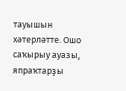тауышын хәтерләтте. Ошо саҡырыу ауазы, япраҡтарҙы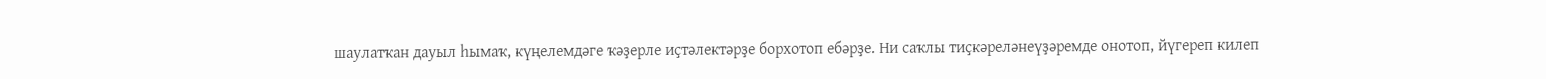шаулатҡан дауыл һымаҡ, күңелемдәге ҡәҙерле иҫтәлектәрҙе борхотоп ебәрҙе. Ни саҡлы тиҫкәреләнеүҙәремде онотоп, йүгереп килеп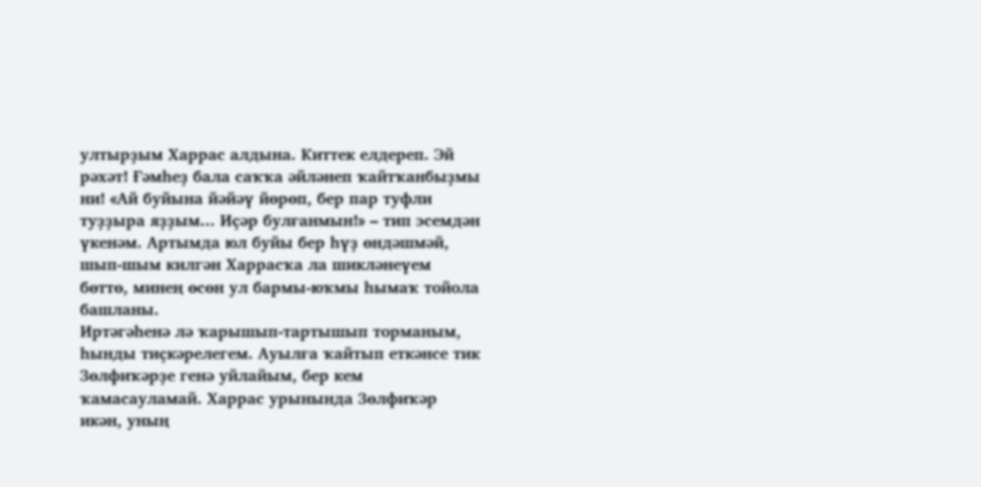ултырҙым Харрас алдына. Киттек елдереп. Эй рәхәт! Ғәмһеҙ бала саҡҡа әйләнеп ҡайтҡанбыҙмы ни! «Ай буйына йәйәү йөрөп, бер пар туфли туҙҙыра яҙҙым... Иҫәр булғанмын!» – тип эсемдән үкенәм. Артымда юл буйы бер һүҙ өндәшмәй, шып-шым килгән Харрасҡа ла шикләнеүем бөттө, минең өсөн ул бармы-юҡмы һымаҡ тойола башланы.
Иртәгәһенә лә ҡарышып-тартышып торманым, һынды тиҫкәрелегем. Ауылға ҡайтып еткәнсе тик Зөлфиҡәрҙе генә уйлайым, бер кем ҡамасауламай. Харрас урынында Зөлфиҡәр икән, уның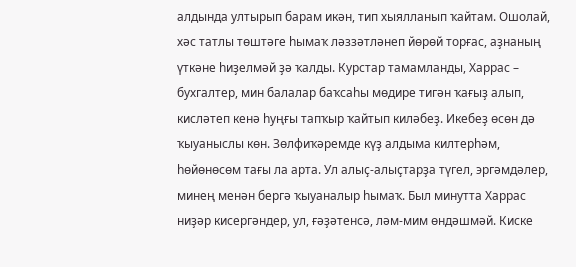алдында ултырып барам икән, тип хыялланып ҡайтам. Ошолай, хәс татлы төштәге һымаҡ ләззәтләнеп йөрөй торғас, аҙнаның үткәне һиҙелмәй ҙә ҡалды. Курстар тамамланды, Харрас – бухгалтер, мин балалар баҡсаһы мөдире тигән ҡағыҙ алып, кисләтеп кенә һуңғы тапҡыр ҡайтып киләбеҙ. Икебеҙ өсөн дә ҡыуаныслы көн. Зөлфиҡәремде күҙ алдыма килтерһәм, һөйөнөсөм тағы ла арта. Ул алыҫ-алыҫтарҙа түгел, эргәмдәлер, минең менән бергә ҡыуаналыр һымаҡ. Был минутта Харрас ниҙәр кисергәндер, ул, ғәҙәтенсә, ләм-мим өндәшмәй. Киске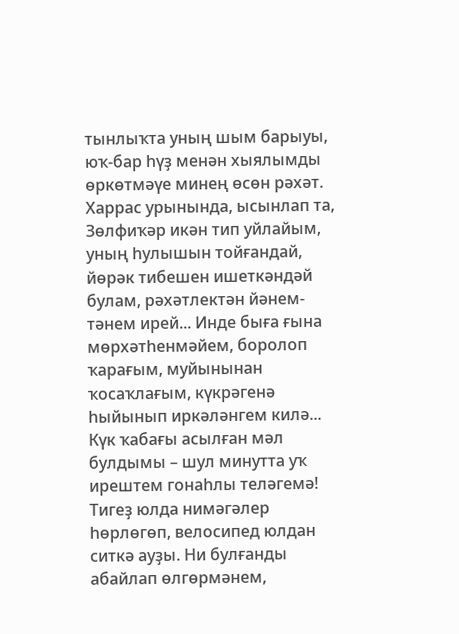тынлыҡта уның шым барыуы, юҡ-бар һүҙ менән хыялымды өркөтмәүе минең өсөн рәхәт. Харрас урынында, ысынлап та, Зөлфиҡәр икән тип уйлайым, уның һулышын тойғандай, йөрәк тибешен ишеткәндәй булам, рәхәтлектән йәнем-тәнем ирей... Инде быға ғына мөрхәтһенмәйем, боролоп ҡарағым, муйынынан ҡосаҡлағым, күкрәгенә һыйынып иркәләнгем килә...
Күк ҡабағы асылған мәл булдымы – шул минутта уҡ ирештем гонаһлы теләгемә! Тигеҙ юлда нимәгәлер һөрлөгөп, велосипед юлдан ситкә ауҙы. Ни булғанды абайлап өлгөрмәнем,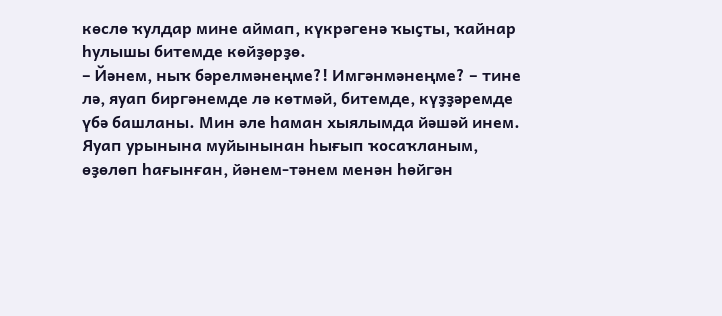көслө ҡулдар мине аймап, күкрәгенә ҡыҫты, ҡайнар һулышы битемде көйҙөрҙө.
– Йәнем, ныҡ бәрелмәнеңме?! Имгәнмәнеңме? – тине лә, яуап биргәнемде лә көтмәй, битемде, күҙҙәремде үбә башланы. Мин әле һаман хыялымда йәшәй инем. Яуап урынына муйынынан һығып ҡосаҡланым, өҙөлөп һағынған, йәнем-тәнем менән һөйгән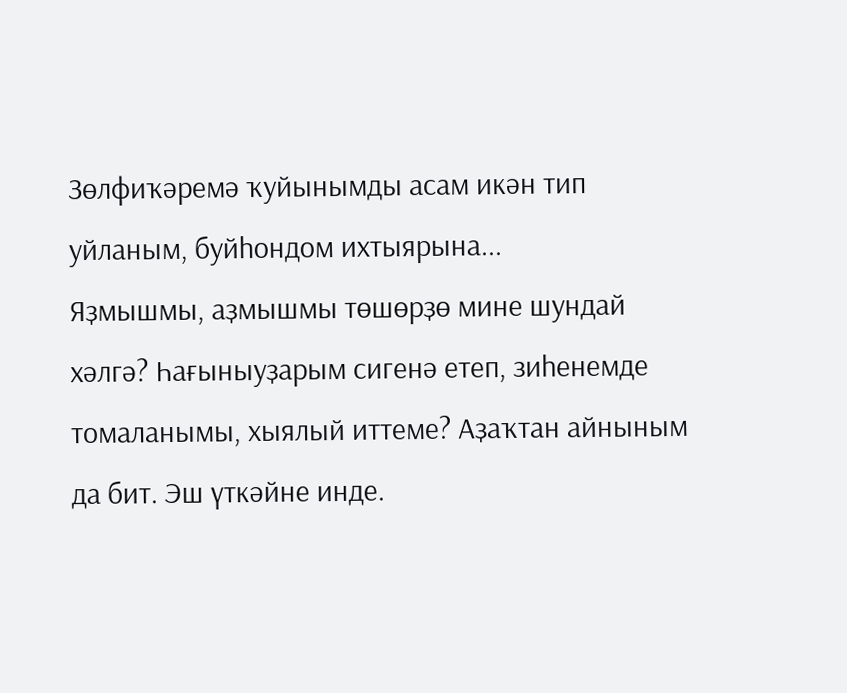Зөлфиҡәремә ҡуйынымды асам икән тип уйланым, буйһондом ихтыярына...
Яҙмышмы, аҙмышмы төшөрҙө мине шундай хәлгә? Һағыныуҙарым сигенә етеп, зиһенемде томаланымы, хыялый иттеме? Аҙаҡтан айныным да бит. Эш үткәйне инде.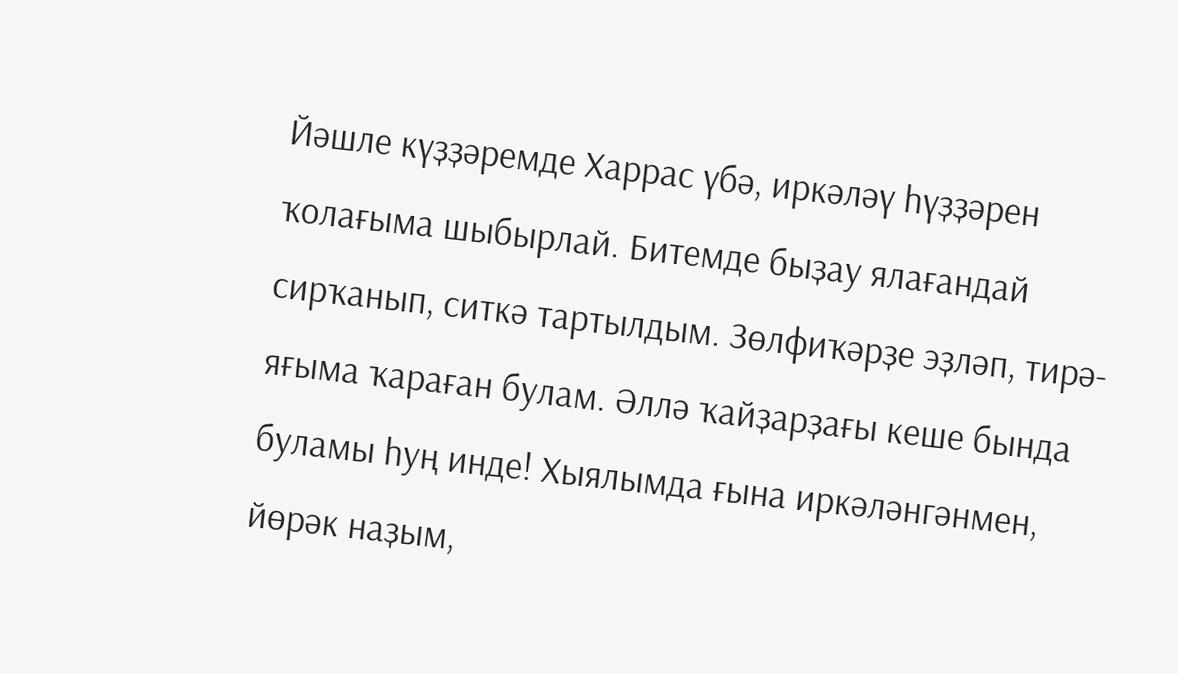Йәшле күҙҙәремде Харрас үбә, иркәләү һүҙҙәрен ҡолағыма шыбырлай. Битемде быҙау ялағандай сирҡанып, ситкә тартылдым. Зөлфиҡәрҙе эҙләп, тирә-яғыма ҡараған булам. Әллә ҡайҙарҙағы кеше бында буламы һуң инде! Хыялымда ғына иркәләнгәнмен, йөрәк наҙым,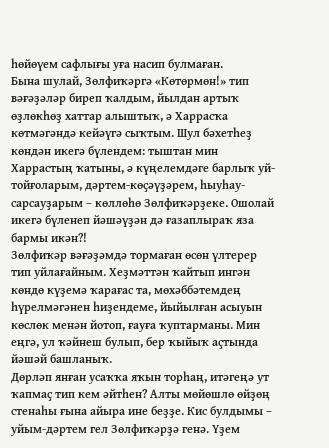һөйөүем сафлығы уға насип булмаған.
Бына шулай, Зөлфиҡәргә «Көтөрмөн!» тип вәғәҙәләр биреп ҡалдым, йылдан артыҡ өҙлөкһөҙ хаттар алыштыҡ, ә Харрасҡа көтмәгәндә кейәүгә сыҡтым. Шул бәхетһеҙ көндән икегә бүлендем: тыштан мин Харрастың ҡатыны, ә күңелемдәге барлыҡ уй-тойғоларым, дәртем-көҫәүҙәрем, һыуһау-сарсауҙарым – көллөһө Зөлфиҡәрҙеке. Ошолай икегә бүленеп йәшәүҙән дә ғазаплыраҡ яза бармы икән?!
Зөлфиҡәр вәғәҙәмдә тормаған өсөн үлтерер тип уйлағайным. Хеҙмәттән ҡайтып ингән көндө күҙемә ҡарағас та, мөхәббәтемдең һүрелмәгәнен һиҙендеме, йыйылған асыуын көслөк менән йотоп, ғауға ҡуптарманы. Мин еңгә, ул ҡәйнеш булып, бер ҡыйыҡ аҫтында йәшәй башланыҡ.
Дөрләп янған усаҡҡа яҡын торһаң, итәгеңә ут ҡапмаҫ тип кем әйтһен? Алты мөйөшлө өйҙөң стенаһы ғына айыра ине беҙҙе. Кис булдымы – уйым-дәртем гел Зөлфиҡәрҙә генә. Үҙем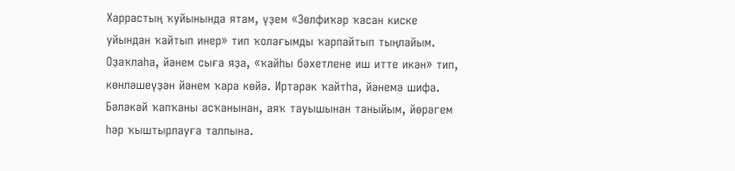Харрастың ҡуйынында ятам, үҙем «Зөлфиҡәр ҡасан киске уйындан ҡайтып инер» тип ҡолағымды ҡарпайтып тыңлайым. Оҙаҡлаһа, йәнем сыға яҙа, «ҡайһы бәхетлене иш итте икән» тип, көнләшеүҙән йәнем ҡара көйә. Иртәрәк ҡайтһа, йәнемә шифа. Бәләкәй ҡапҡаны асҡанынан, аяҡ тауышынан таныйым, йөрәгем һәр ҡыштырлауға талпына.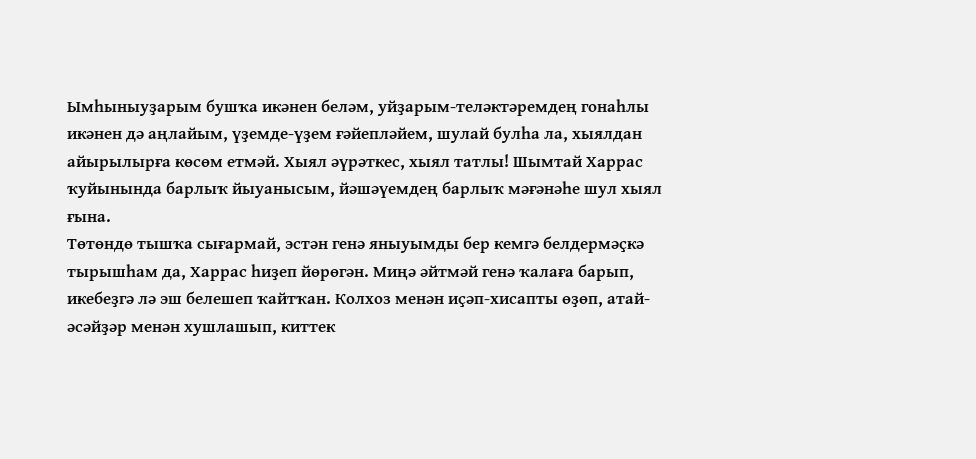Ымһыныуҙарым бушҡа икәнен беләм, уйҙарым-теләктәремдең гонаһлы икәнен дә аңлайым, үҙемде-үҙем ғәйепләйем, шулай булһа ла, хыялдан айырылырға көсөм етмәй. Хыял әүрәткес, хыял татлы! Шымтай Харрас ҡуйынында барлыҡ йыуанысым, йәшәүемдең барлыҡ мәғәнәһе шул хыял ғына.
Төтөндө тышҡа сығармай, эстән генә яныуымды бер кемгә белдермәҫкә тырышһам да, Харрас һиҙеп йөрөгән. Миңә әйтмәй генә ҡалаға барып, икебеҙгә лә эш белешеп ҡайтҡан. Колхоз менән иҫәп-хисапты өҙөп, атай-әсәйҙәр менән хушлашып, киттек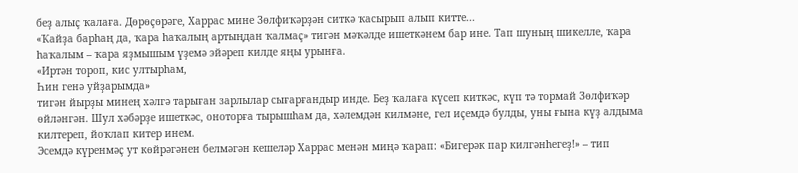беҙ алыҫ ҡалаға. Дөрөҫөрәге, Харрас мине Зөлфиҡәрҙән ситкә ҡасырып алып китте...
«Ҡайҙа барһаң да, ҡара һаҡалың артыңдан ҡалмаҫ» тигән мәҡәлде ишеткәнем бар ине. Тап шуның шикелле, ҡара һаҡалым – ҡара яҙмышым үҙемә эйәреп килде яңы урынға.
«Иртән тороп, кис ултырһам,
Һин генә уйҙарымда»
тигән йырҙы минең хәлгә тарыған зарлылар сығарғандыр инде. Беҙ ҡалаға күсеп киткәс, күп тә тормай Зөлфиҡәр өйләнгән. Шул хәбәрҙе ишеткәс, оноторға тырышһам да, хәлемдән килмәне, гел иҫемдә булды, уны ғына күҙ алдыма килтереп, йоҡлап китер инем.
Эсемдә күренмәҫ ут көйрәгәнен белмәгән кешеләр Харрас менән миңә ҡарап: «Бигерәк пар килгәнһегеҙ!» – тип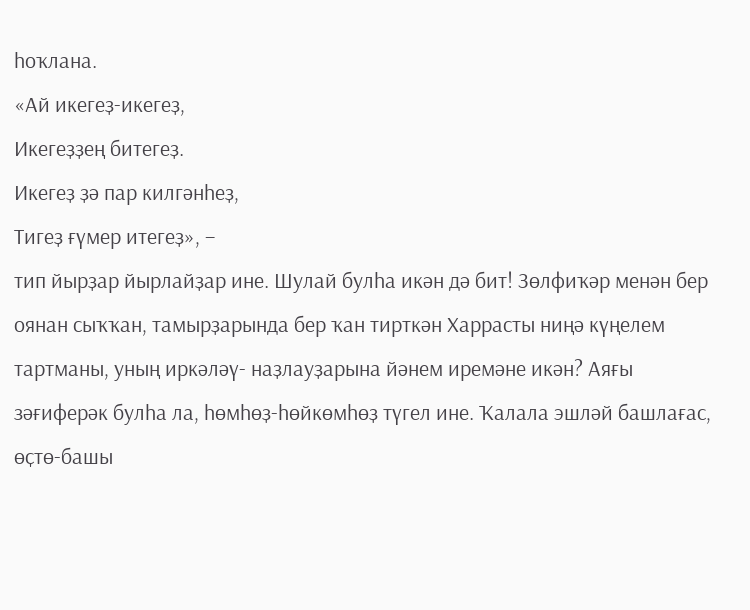һоҡлана.
«Ай икегеҙ-икегеҙ,
Икегеҙҙең битегеҙ.
Икегеҙ ҙә пар килгәнһеҙ,
Тигеҙ ғүмер итегеҙ», –
тип йырҙар йырлайҙар ине. Шулай булһа икән дә бит! Зөлфиҡәр менән бер оянан сыҡҡан, тамырҙарында бер ҡан тирткән Харрасты ниңә күңелем тартманы, уның иркәләү- наҙлауҙарына йәнем иремәне икән? Аяғы зәғиферәк булһа ла, һөмһөҙ-һөйкөмһөҙ түгел ине. Ҡалала эшләй башлағас, өҫтө-башы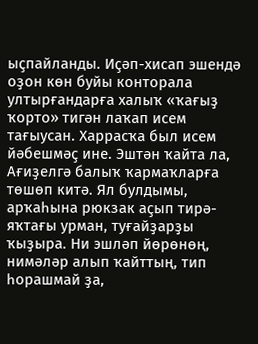ыҫпайланды. Иҫәп-хисап эшендә оҙон көн буйы конторала ултырғандарға халыҡ «ҡағыҙ ҡорто» тигән лаҡап исем тағыусан. Харрасҡа был исем йәбешмәҫ ине. Эштән ҡайта ла, Ағиҙелгә балыҡ ҡармаҡларға төшөп китә. Ял булдымы, арҡаһына рюкзак аҫып тирә-яҡтағы урман, туғайҙарҙы ҡыҙыра. Ни эшләп йөрөнөң, нимәләр алып ҡайттың, тип һорашмай ҙа,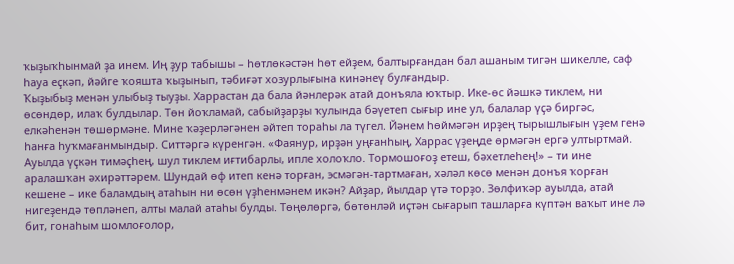ҡыҙыҡһынмай ҙа инем. Иң ҙур табышы – һөтлөкәстән һөт ейҙем, балтырғандан бал ашаным тигән шикелле, саф һауа еҫкәп, йәйге ҡояшта ҡыҙынып, тәбиғәт хозурлығына кинәнеү булғандыр.
Ҡыҙыбыҙ менән улыбыҙ тыуҙы. Харрастан да бала йәнлерәк атай донъяла юҡтыр. Ике-өс йәшкә тиклем, ни өсөндөр, илаҡ булдылар. Төн йоҡламай, сабыйҙарҙы ҡулында бәүетеп сығыр ине ул, балалар үҫә биргәс, елкәһенән төшөрмәне. Мине ҡәҙерләгәнен әйтеп тораһы ла түгел. Йәнем һөймәгән ирҙең тырышлығын үҙем генә һанға һуҡмағанмындыр. Ситтәргә күренгән. «Фаянур, ирҙән уңғанһың, Харрас үҙеңде өрмәгән ергә ултыртмай. Ауылда үҫкән тимәҫһең, шул тиклем иғтибарлы, ипле холоҡло. Тормошоғоҙ етеш, бәхетлеһең!» – ти ине аралашҡан әхирәттәрем. Шундай өф итеп кенә торған, эсмәгән-тартмаған, хәләл көсө менән донъя ҡорған кешене – ике баламдың атаһын ни өсөн үҙһенмәнем икән? Айҙар, йылдар үтә торҙо. Зөлфиҡәр ауылда, атай нигеҙендә төпләнеп, алты малай атаһы булды. Төңөлөргә, бөтөнләй иҫтән сығарып ташларға күптән ваҡыт ине лә бит, гонаһым шомлоғолор,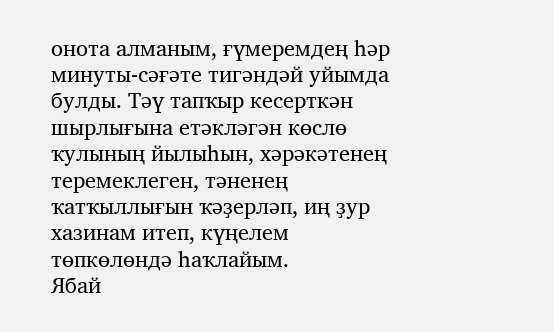онота алманым, ғүмеремдең һәр минуты-сәғәте тигәндәй уйымда булды. Тәү тапҡыр кесерткән шырлығына етәкләгән көслө ҡулының йылыһын, хәрәкәтенең теремеклеген, тәненең ҡатҡыллығын ҡәҙерләп, иң ҙур хазинам итеп, күңелем төпкөлөндә һаҡлайым.
Ябай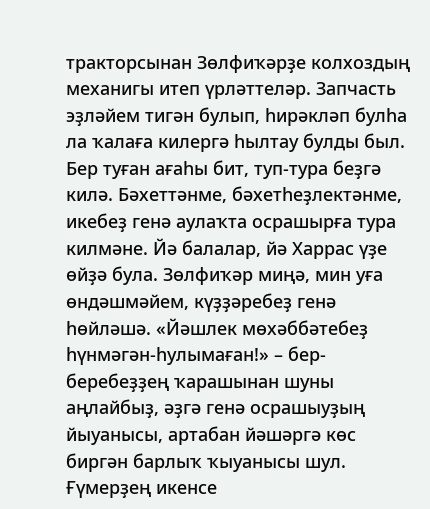тракторсынан Зөлфиҡәрҙе колхоздың механигы итеп үрләттеләр. Запчасть эҙләйем тигән булып, һирәкләп булһа ла ҡалаға килергә һылтау булды был. Бер туған ағаһы бит, туп-тура беҙгә килә. Бәхеттәнме, бәхетһеҙлектәнме, икебеҙ генә аулаҡта осрашырға тура килмәне. Йә балалар, йә Харрас үҙе өйҙә була. Зөлфиҡәр миңә, мин уға өндәшмәйем, күҙҙәребеҙ генә һөйләшә. «Йәшлек мөхәббәтебеҙ һүнмәгән-һулымаған!» – бер-беребеҙҙең ҡарашынан шуны аңлайбыҙ, әҙгә генә осрашыуҙың йыуанысы, артабан йәшәргә көс биргән барлыҡ ҡыуанысы шул. Ғүмерҙең икенсе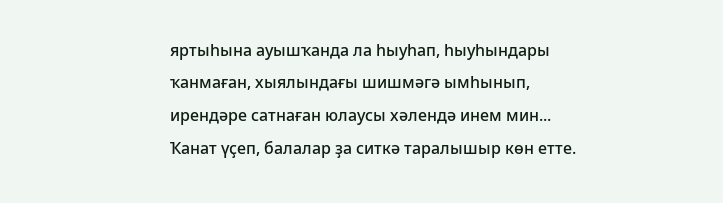яртыһына ауышҡанда ла һыуһап, һыуһындары ҡанмаған, хыялындағы шишмәгә ымһынып, ирендәре сатнаған юлаусы хәлендә инем мин...
Ҡанат үҫеп, балалар ҙа ситкә таралышыр көн етте.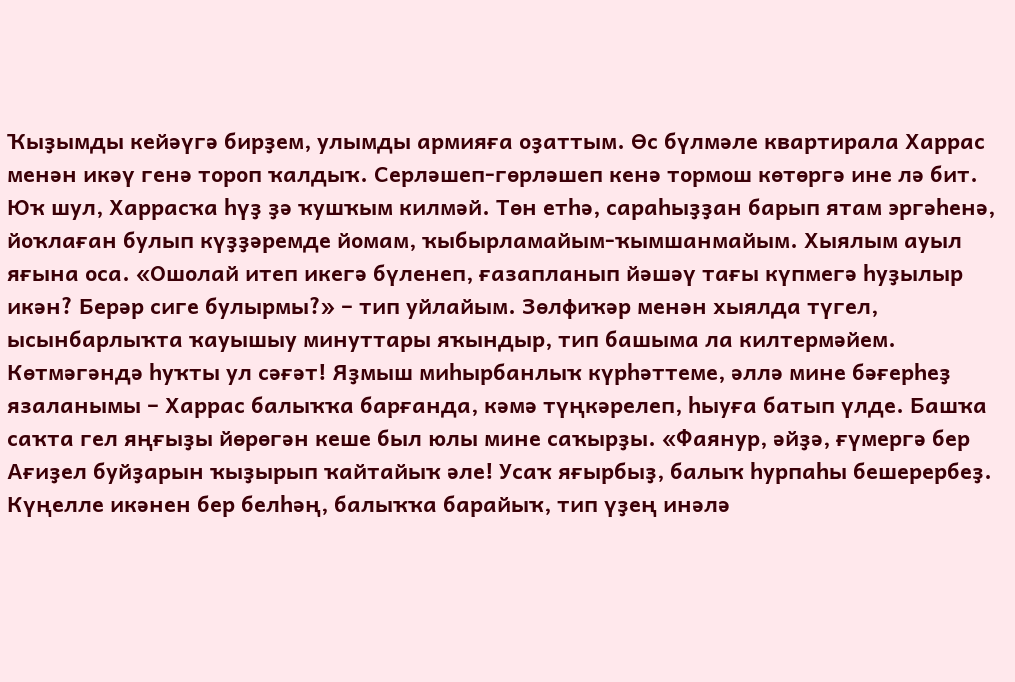Ҡыҙымды кейәүгә бирҙем, улымды армияға оҙаттым. Өс бүлмәле квартирала Харрас менән икәү генә тороп ҡалдыҡ. Серләшеп-гөрләшеп кенә тормош көтөргә ине лә бит. Юҡ шул, Харрасҡа һүҙ ҙә ҡушҡым килмәй. Төн етһә, сараһыҙҙан барып ятам эргәһенә, йоҡлаған булып күҙҙәремде йомам, ҡыбырламайым-ҡымшанмайым. Хыялым ауыл яғына оса. «Ошолай итеп икегә бүленеп, ғазапланып йәшәү тағы күпмегә һуҙылыр икән? Берәр сиге булырмы?» – тип уйлайым. Зөлфиҡәр менән хыялда түгел, ысынбарлыҡта ҡауышыу минуттары яҡындыр, тип башыма ла килтермәйем. Көтмәгәндә һуҡты ул сәғәт! Яҙмыш миһырбанлыҡ күрһәттеме, әллә мине бәғерһеҙ язаланымы – Харрас балыҡҡа барғанда, кәмә түңкәрелеп, һыуға батып үлде. Башҡа саҡта гел яңғыҙы йөрөгән кеше был юлы мине саҡырҙы. «Фаянур, әйҙә, ғүмергә бер Ағиҙел буйҙарын ҡыҙырып ҡайтайыҡ әле! Усаҡ яғырбыҙ, балыҡ һурпаһы бешерербеҙ. Күңелле икәнен бер белһәң, балыҡҡа барайыҡ, тип үҙең инәлә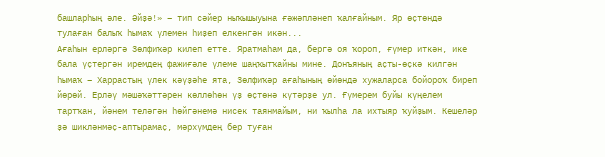башларһың әле. Әйҙә!» – тип сәйер ныҡышыуына ғәжәпләнеп ҡалғайным. Яр өҫтөндә тулаған балыҡ һымаҡ үлемен һиҙеп елкенгән икән...
Ағаһын ерләргә Зөлфиҡәр килеп етте. Яратмаһам да, бергә оя ҡороп, ғүмер иткән, ике бала үҫтергән иремдең фажиғәле үлеме шаңҡытҡайны мине. Донъяның аҫты-өҫкә килгән һымаҡ – Харрастың үлек кәүҙәһе ята, Зөлфиҡәр ағаһының өйөндә хужаларса бойороҡ биреп йөрөй. Ерләү мәшәҡәттәрен көллөһөн үҙ өҫтөнә күтәрҙе ул. Ғүмерем буйы күңелем тартҡан, йәнем теләгән һөйгәнемә нисек таянмайым, ни ҡылһа ла ихтыяр ҡуйҙым. Кешеләр ҙә шикләнмәҫ-аптырамаҫ, мәрхүмдең бер туған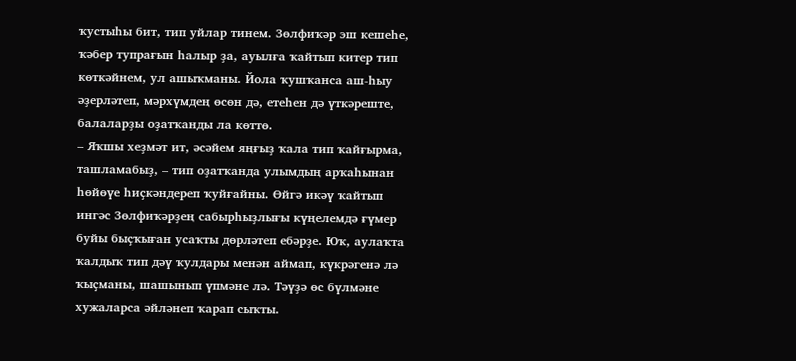ҡустыһы бит, тип уйлар тинем. Зөлфиҡәр эш кешеһе, ҡәбер тупрағын һалыр ҙа, ауылға ҡайтып китер тип көткәйнем, ул ашыҡманы. Йола ҡушҡанса аш-һыу әҙерләтеп, мәрхүмдең өсөн дә, етеһен дә үткәреште, балаларҙы оҙатҡанды ла көттө.
– Яҡшы хеҙмәт ит, әсәйем яңғыҙ ҡала тип ҡайғырма, ташламабыҙ, – тип оҙатҡанда улымдың арҡаһынан һөйөүе һиҫкәндереп ҡуйғайны. Өйгә икәү ҡайтып ингәс Зөлфиҡәрҙең сабырһыҙлығы күңелемдә ғүмер буйы быҫҡыған усаҡты дөрләтеп ебәрҙе. Юҡ, аулаҡта ҡалдыҡ тип дәү ҡулдары менән аймап, күкрәгенә лә ҡыҫманы, шашынып үпмәне лә. Тәүҙә өс бүлмәне хужаларса әйләнеп ҡарап сыҡты.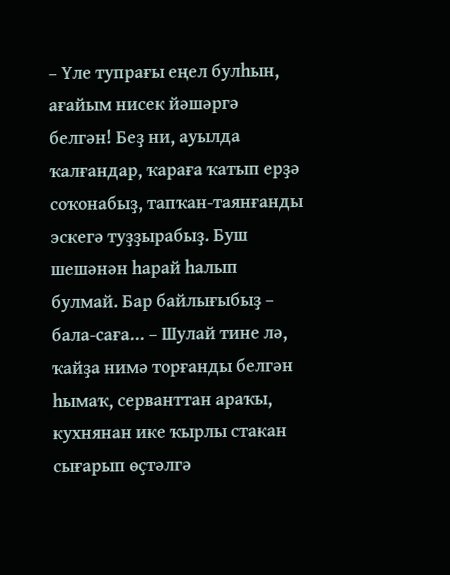– Үле тупрағы еңел булһын, ағайым нисек йәшәргә белгән! Беҙ ни, ауылда ҡалғандар, ҡараға ҡатып ерҙә соҡонабыҙ, тапҡан-таянғанды эскегә туҙҙырабыҙ. Буш шешәнән һарай һалып булмай. Бар байлығыбыҙ – бала-саға... – Шулай тине лә, ҡайҙа нимә торғанды белгән һымаҡ, серванттан араҡы, кухнянан ике ҡырлы стакан сығарып өҫтәлгә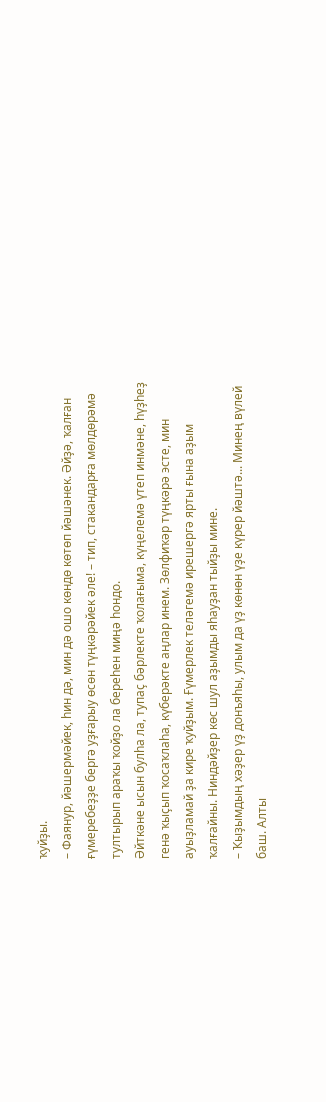ҡуйҙы.
– Фаянур, йәшермәйек, һин дә, мин дә ошо көндө көтөп йәшәнек. Әйҙә, ҡалған ғүмеребеҙҙе бергә уҙғарыу өсөн түңкәрәйек әле! – тип, стакандарға мөлдөрәмә тултырып араҡы ҡойҙо ла береһен миңә һондо.
Әйткәне ысын булһа ла, тупаҫ бәрлекте ҡолағыма, күңелемә үтеп инмәне, һүҙһеҙ генә ҡыҫып ҡосаҡлаһа, күберәкте аңлар инем. Зөлфиҡәр түңкәрә эсте, мин ауыҙламай ҙа кире ҡуйҙым. Ғүмерлек теләгемә ирешергә ярты ғына аҙым ҡалғайны. Ниндәйҙер көс шул аҙымды яһауҙан тыйҙы мине.
– Ҡыҙымдың хәҙер үҙ донъяһы, улым да үҙ көнөн үҙе күрер йәштә... Минең вүлей баш. Алты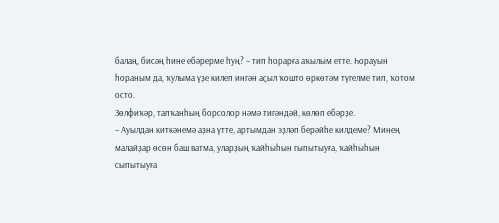балаң, бисәң һине ебәрерме һуң? – тип һорарға аҡылым етте. Һорауын һораным да, ҡулыма үҙе килеп ингән аҫыл ҡошто өркөтәм түгелме тип, ҡотом осто.
Зөлфиҡәр, тапҡанһың борсолор нәмә тигәндәй, көлөп ебәрҙе.
– Ауылдан киткәнемә аҙна үтте, артымдан эҙләп берәйһе килдеме? Минең малайҙар өсөн баш ватма, уларҙың ҡайһыһын гыпытыуға, ҡайһыһын сыпытыуға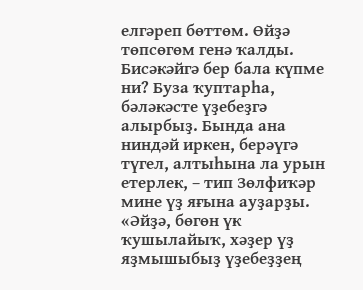елгәреп бөттөм. Өйҙә төпсөгөм генә ҡалды. Бисәкәйгә бер бала күпме ни? Буза ҡуптарһа, бәләкәсте үҙебеҙгә алырбыҙ. Бында ана ниндәй иркен, берәүгә түгел, алтыһына ла урын етерлек, – тип Зөлфиҡәр мине үҙ яғына ауҙарҙы. «Әйҙә, бөгөн үк ҡушылайыҡ, хәҙер үҙ яҙмышыбыҙ үҙебеҙҙең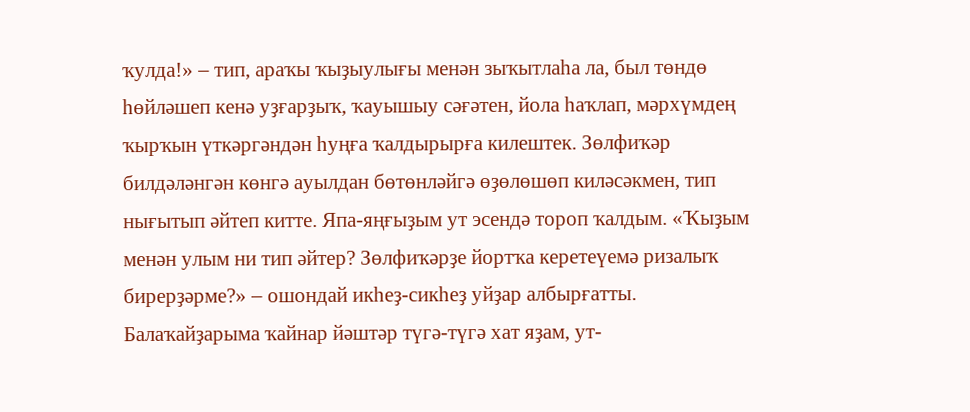ҡулда!» – тип, араҡы ҡыҙыулығы менән зыҡытлаһа ла, был төндө һөйләшеп кенә уҙғарҙыҡ, ҡауышыу сәғәтен, йола һаҡлап, мәрхүмдең ҡырҡын үткәргәндән һуңға ҡалдырырға килештек. Зөлфиҡәр билдәләнгән көнгә ауылдан бөтөнләйгә өҙөлөшөп киләсәкмен, тип нығытып әйтеп китте. Япа-яңғыҙым ут эсендә тороп ҡалдым. «Ҡыҙым менән улым ни тип әйтер? Зөлфиҡәрҙе йортҡа керетеүемә ризалыҡ бирерҙәрме?» – ошондай икһеҙ-сикһеҙ уйҙар албырғатты. Балаҡайҙарыма ҡайнар йәштәр түгә-түгә хат яҙам, ут-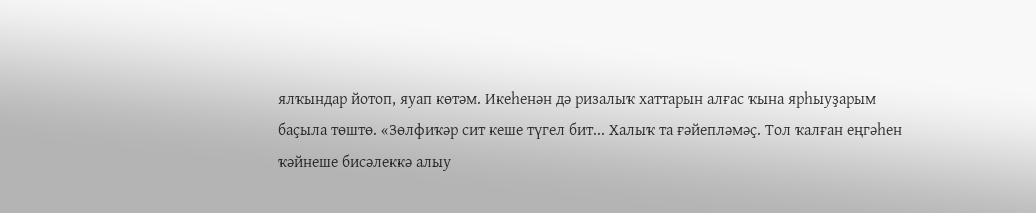ялҡындар йотоп, яуап көтәм. Икеһенән дә ризалыҡ хаттарын алғас ҡына ярһыуҙарым баҫыла төштө. «Зөлфиҡәр сит кеше түгел бит... Халыҡ та ғәйепләмәҫ. Тол ҡалған еңгәһен ҡәйнеше бисәлеккә алыу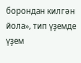борондан килгән йола», тип үҙемде үҙем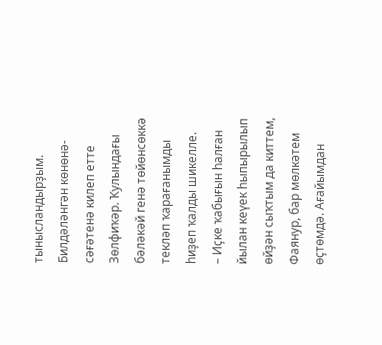тынысландырҙым.
Билдәләнгән көнөнә-сәғәтенә килеп етте Зөлфиҡәр. Ҡулындағы бәләкәй генә төйөнсөккә текләп ҡарағанымды һиҙеп ҡалды шикелле.
– Иҫке ҡабығын һалған йылан кеүек һыпырылып өйҙән сыҡтым да киттем, Фаянур, бар мөлкәтем өҫтөмдә. Ағайымдан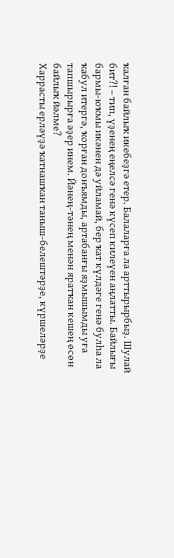ҡалған байлыҡ икебеҙгә етер. Балаларға ла арттырырбыҙ. Шулай бит?! – тип, үҙенең еңелсә генә күсеп килеүен аңлатты. Байлығы бармы-юҡмы икәнен дә уйламай, бер ҡат күлдәге генә булһа ла ҡабул итергә, ҡорған донъямды, артабанғы яҙмышымды уға тапшырырға әҙер инем. Йәнең-тәнең менән яратҡан кешең өсөн байлыҡ йәлме?
Харрасты ерләүҙә ҡатнашҡан таныш-белештәрҙе, күршеләрҙе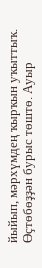йыйып, мәрхүмдең ҡырҡын уҡыттыҡ. Өҫтөбөҙҙән бурыс төштө. Ауыр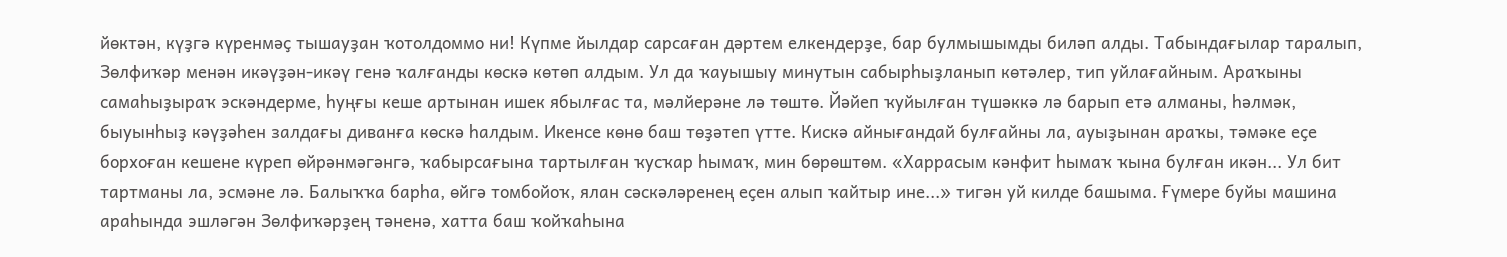йөктән, күҙгә күренмәҫ тышауҙан ҡотолдоммо ни! Күпме йылдар сарсаған дәртем елкендерҙе, бар булмышымды биләп алды. Табындағылар таралып, Зөлфиҡәр менән икәүҙән-икәү генә ҡалғанды көскә көтөп алдым. Ул да ҡауышыу минутын сабырһыҙланып көтәлер, тип уйлағайным. Араҡыны самаһыҙыраҡ эскәндерме, һуңғы кеше артынан ишек ябылғас та, мәлйерәне лә төштө. Йәйеп ҡуйылған түшәккә лә барып етә алманы, һәлмәк, быуынһыҙ кәүҙәһен залдағы диванға көскә һалдым. Икенсе көнө баш төҙәтеп үтте. Кискә айнығандай булғайны ла, ауыҙынан араҡы, тәмәке еҫе борхоған кешене күреп өйрәнмәгәнгә, ҡабырсағына тартылған ҡусҡар һымаҡ, мин бөрөштөм. «Харрасым кәнфит һымаҡ ҡына булған икән... Ул бит тартманы ла, эсмәне лә. Балыҡҡа барһа, өйгә томбойоҡ, ялан сәскәләренең еҫен алып ҡайтыр ине...» тигән уй килде башыма. Ғүмере буйы машина араһында эшләгән Зөлфиҡәрҙең тәненә, хатта баш ҡойҡаһына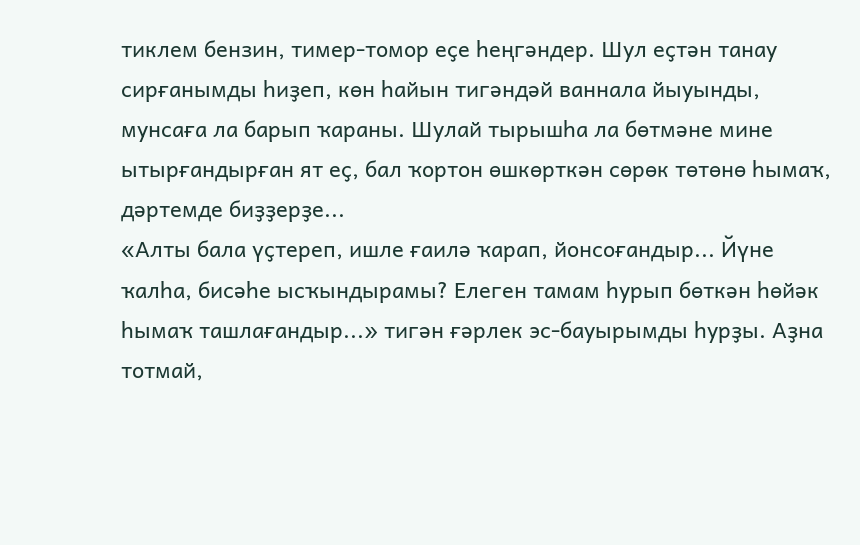тиклем бензин, тимер-томор еҫе һеңгәндер. Шул еҫтән танау сирғанымды һиҙеп, көн һайын тигәндәй ваннала йыуынды, мунсаға ла барып ҡараны. Шулай тырышһа ла бөтмәне мине ытырғандырған ят еҫ, бал ҡортон өшкөрткән сөрөк төтөнө һымаҡ, дәртемде биҙҙерҙе...
«Алты бала үҫтереп, ишле ғаилә ҡарап, йонсоғандыр... Йүне ҡалһа, бисәһе ысҡындырамы? Елеген тамам һурып бөткән һөйәк һымаҡ ташлағандыр...» тигән ғәрлек эс-бауырымды һурҙы. Аҙна тотмай,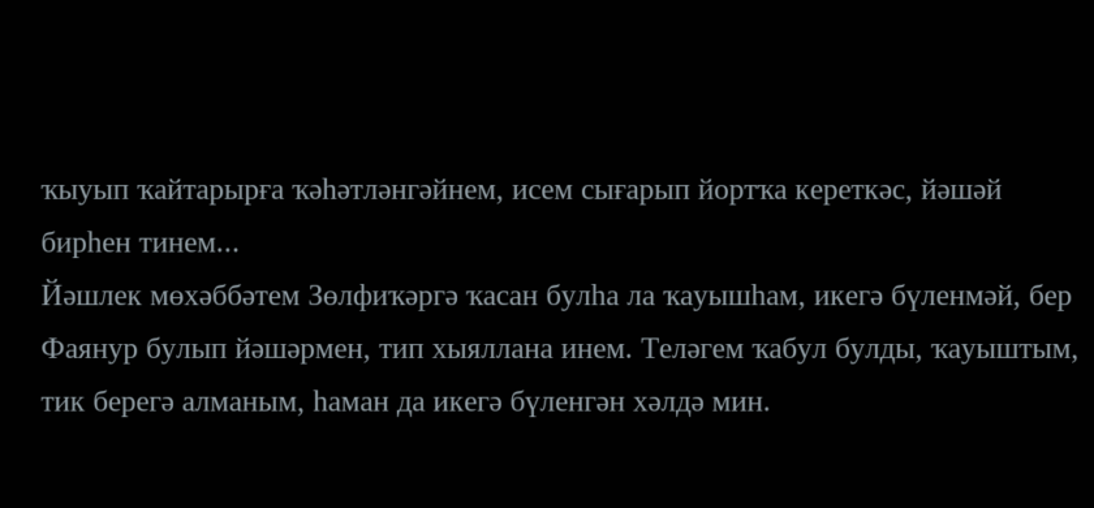ҡыуып ҡайтарырға ҡәһәтләнгәйнем, исем сығарып йортҡа кереткәс, йәшәй бирһен тинем...
Йәшлек мөхәббәтем Зөлфиҡәргә ҡасан булһа ла ҡауышһам, икегә бүленмәй, бер Фаянур булып йәшәрмен, тип хыяллана инем. Теләгем ҡабул булды, ҡауыштым, тик берегә алманым, һаман да икегә бүленгән хәлдә мин.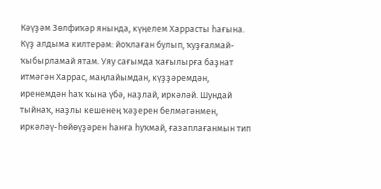Кәүҙәм Зөлфиҡәр янында, күңелем Харрасты һағына. Күҙ алдыма килтерәм: йоҡлаған булып, ҡуҙғалмай-ҡыбырламай ятам. Уяу сағымда ҡағылырға баҙнат итмәгән Харрас, маңлайымдан, күҙҙәремдән, иренемдән һаҡ ҡына үбә, наҙлай, иркәләй. Шундай тыйнаҡ, наҙлы кешенең ҡәҙерен белмәгәнмен, иркәләү-һөйөүҙәрен һанға һуҡмай, ғазаплағанмын тип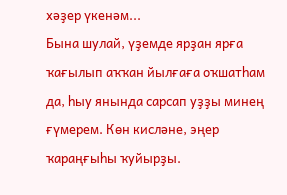хәҙер үкенәм...
Бына шулай, үҙемде ярҙан ярға ҡағылып аҡҡан йылғаға оҡшатһам да, һыу янында сарсап уҙҙы минең ғүмерем. Көн кисләне, эңер ҡараңғыһы ҡуйырҙы.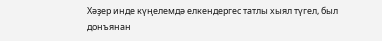Хәҙер инде күңелемдә елкендергес татлы хыял түгел, был донъянан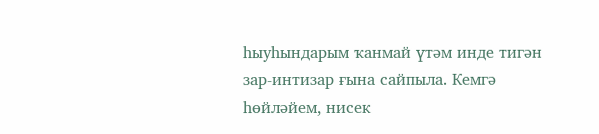һыуһындарым ҡанмай үтәм инде тигән зар-интизар ғына сайпыла. Кемгә һөйләйем, нисек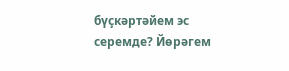бүҫкәртәйем эс серемде? Йөрәгем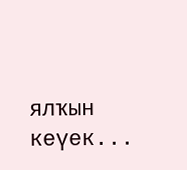ялҡын кеүек...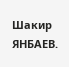Шакир ЯНБАЕВ.